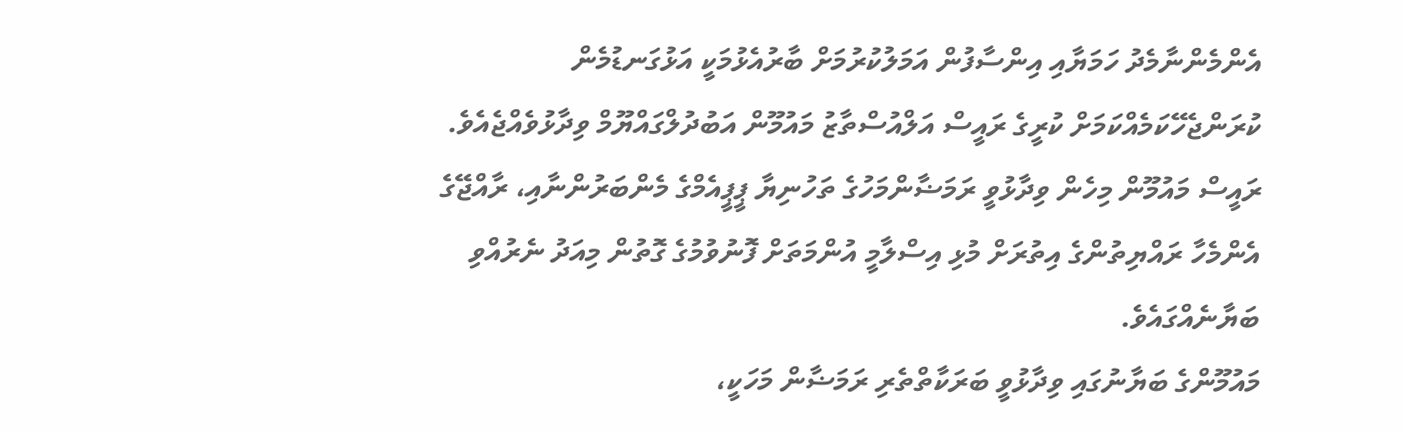އެންމެންނާމެދު ހަމަޔާއި އިންސާފުން އަމަލުކުރުމަށް ބާރުއެޅުމަކީ އަޅުގަނޑުމެން ކުރަންޖެހޭކަމެއްކަމަށް ކުރީގެ ރައީސް އަލްއުސްތާޒު މައުމޫން އަބުދުލްގައްޔޫމް ވިދާޅުވެއްޖެއެވެ.
ރައީސް މައުމޫން މިހެން ވިދާޅުވީ ރަމަޟާންމަހުގެ ތަހުނިޔާ ޕީޕީއެމްގެ މެންބަރުންނާއި، ރާއްޖޭގެ އެންމެހާ ރައްޔިތުންގެ އިތުރަށް މުޅި އިސްލާމީ އުންމަތަށް ފޮނުވުމުގެ ގޮތުން މިއަދު ނެރުއްވި ބަޔާނެއްގައެވެ.
މައުމޫންގެ ބަޔާނުގައި ވިދާޅުވީ ބަރަކާތްތެރި ރަމަޟާން މަހަކީ،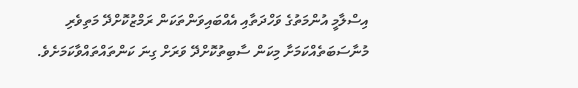އިސްލާމީ އުންމަތުގެ ވަހްދަތާއި އެއްބައިވަންތަކަން ރަމްޒުކޮށްދޭ މަތިވެރި މުނާސަބަތެއްކަމަށާ މިކަން ސާބިތުކޮށްދޭ ވަރަށް ގިނަ ކަންތައްތައްވާކަމަށެވެ.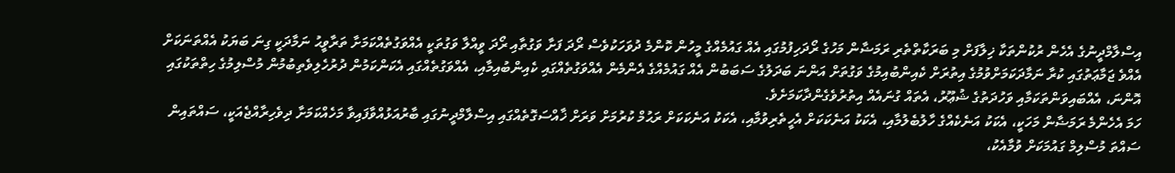އިސްލާމްދީނުގެ އެހެން ރުކުންތަކާ ޚިލާފަށް މި ބަރަކާތްތެރި ރަމަޟާން މަހުގެ ރޯދަހިފުމުގައި އެއް ގައުމެއްގެ މީހުން ކޮންމެ ދުވަހަކުވެސް ރޯދަ ފަށާ ވަގުތާއި ރޯދަ ވީއްލާ ވަގުތަކީ އެއްވަގުތެއްކަމަށާ ތަރާވީޙު ނަމާދަކީ ގިނަ ބަޔަކު އެއްތަނަކަށް އެއްވެ ޖަމާޢަތުގައި ކުރާ ނަމާދަކަމަށްވުމުގެ އިތުރަށް ކެއިންބުއިމުގެ ވަގުތަށް އަންނަ ބަދަލުގެ ސަބަބުން އެއް ގައުމެއްގެ އެންމެން އެއްވަގުތެއްގައި ކެއިންބުއިމާއި، އެއްވަގުތެއްގައި އެކަންކަމުން ދުރުހެލިވެތިބުމުން މުސްލިމުގެ ހިތްތަކުގައި އޮންނަ، އެއްބައިވަންތަކަމާއި ވަހުދަތުގެ ޝުޢޫރު، އެތައް ގުނައެއް އިތުރުވެގެންދާކަމަށެވެ.
ހަމަ އެހެންމެ ރަމަޟާން މަހަކީ، އެކަކު އަނެކެއްގެ ހާލުބެލުމާއި، އެކަކު އަނެކަކަށް އެހީތެރިވުމާއި، އެކަކު އަނެކަކަށް ރަޙުމް ކުރުމަށް ވަރަށް ޚާއްސަގޮތެއްގައި އިސްލާމްދީނުގައި ބާރުއަޅުއްވާފައިވާ މަހެއްކަމަށާ ދިވެހިރާއްޖެއަކީ، ސައްތައިން ސައްތަ މުސްލިމް ގައުމަކަށް ވުމާއެކު،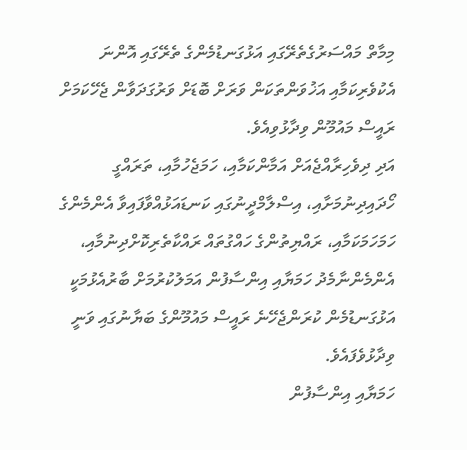މިމާތް މައްސަރުގެތެރޭގައި އަޅުގަނޑުމެންގެ ތެރޭގައި އޮންނަ އެކުވެރިކަމާއި އަޚުވަންތަކަން ވަރަށް ބޮޑަށް ވަރުގަދަވާން ޖެހޭކަމަށް ރައީސް މައުމޫން ވިދާޅުވިއެވެ.
އަދި ދިވެހިރާއްޖެއަށް އަމާންކަމާއި، ހަމަޖެހުމާއި، ތަރައްގީ ހޯދައިދިނުމަށާއި، އިސްލާމްދީނުގައި ކަނޑައަޅުއްވާފައިވާ އެންމެންގެ ހަމަހަމަކަމާއި، ރައްޔިތުންގެ ހައްގުތައް ރައްކާތެރިކޮށްދިނުމާއި، އެންމެންނާމެދު ހަމަޔާއި އިންސާފުން އަމަލުކުރުމަށް ބާރުއެޅުމަކީ އަޅުގަނޑުމެން ކުރަންޖެހޭނެ ރައީސް މައުމޫންގެ ބަޔާނުގައި ވަނީ ވިދާޅުވެފައެވެ.
ހަމަޔާއި އިންސާފުން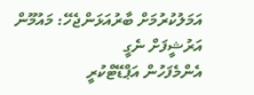އަމަލުކުރުމަށް ބާރުއަޅަންޖެހޭ: މައުމޫން
އަރުޝީފަށް ނެގީ
އެންމެފަހުން އަޕްޑޭޓްކުރީ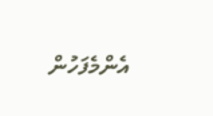އެންމެފަހުން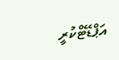އަޕްޑޭޓްކުރީ